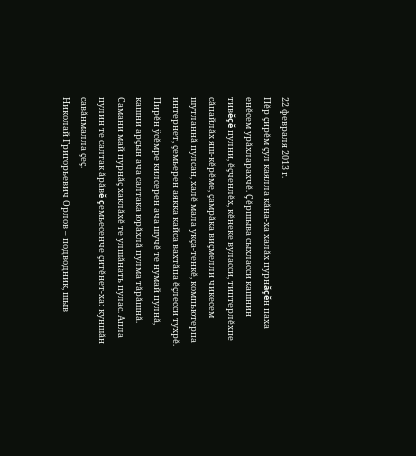22 февраля 2013 г.
Пĕр çирĕм çул каялла кăна-ха халăх пурнăçĕн паха енĕсем урăхларахчĕ. Çĕршыва сыхласси кашнин тивĕçĕ пулни, ĕçченлĕх, кĕнеке вуласси, типтерлĕхпе сăпайлăх яш-кĕрĕме, çамрăка виçмелли чикесем шутланнă пулсан, халĕ мала укçа-тенкĕ, компьютерпа интернет, çемьерен аякка кайса вахтăпа ĕçлесси тухрĕ. Пирĕн ÿсĕмре килсерен ача шучĕ те нумай пулнă, кашни арçын ача салтака юрăхлă пулма тăрăшнă. Самани май пурнăç хаклăхĕ те улшăнать пулас. Апла пулин те салтак ăрăвĕ çемьесенче çитĕнет-ха: куншăн савăнмалла çеç.
Николай Григорьевич Орлов – подводник, шыв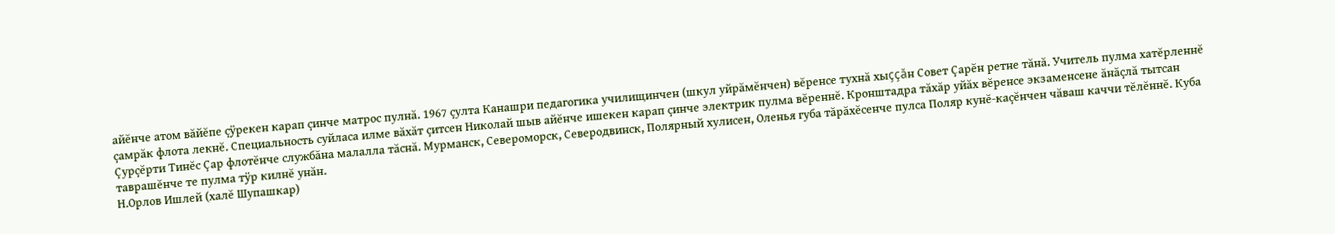айĕнче атом вăйĕпе çÿрекен карап çинче матрос пулнă. 1967 çулта Канашри педагогика училищинчен (шкул уйрăмĕнчен) вĕренсе тухнă хыççăн Совет Çарĕн ретне тăнă. Учитель пулма хатĕрленнĕ çамрăк флота лекнĕ. Специальность суйласа илме вăхăт çитсен Николай шыв айĕнче ишекен карап çинче электрик пулма вĕреннĕ. Кронштадра тăхăр уйăх вĕренсе экзаменсене ăнăçлă тытсан Çурçĕрти Тинĕс Çар флотĕнче службăна малалла тăснă. Мурманск, Североморск, Северодвинск, Полярный хулисен, Оленья губа тăрăхĕсенче пулса Поляр кунĕ-каçĕнчен чăваш каччи тĕлĕннĕ. Куба таврашĕнче те пулма тÿр килнĕ унăн.
Н.Орлов Ишлей (халĕ Шупашкар)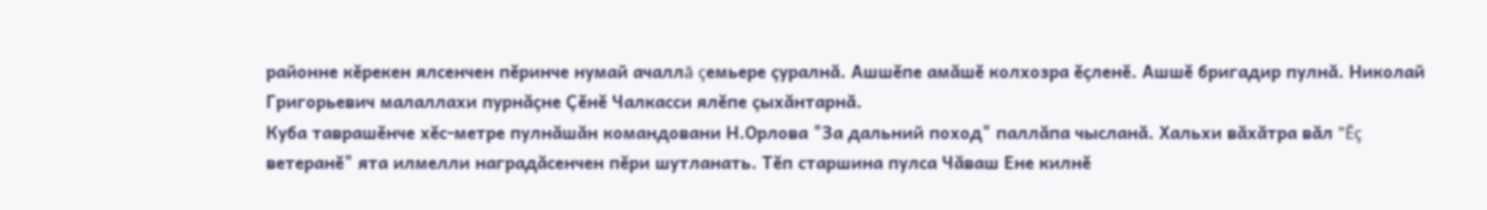районне кĕрекен ялсенчен пĕринче нумай ачаллă çемьере çуралнă. Ашшĕпе амăшĕ колхозра ĕçленĕ. Ашшĕ бригадир пулнă. Николай Григорьевич малаллахи пурнăçне Çĕнĕ Чалкасси ялĕпе çыхăнтарнă.
Куба таврашĕнче хĕс-метре пулнăшăн командовани Н.Орлова "За дальний поход" паллăпа чысланă. Хальхи вăхăтра вăл "Ĕç ветеранĕ" ята илмелли наградăсенчен пĕри шутланать. Тĕп старшина пулса Чăваш Ене килнĕ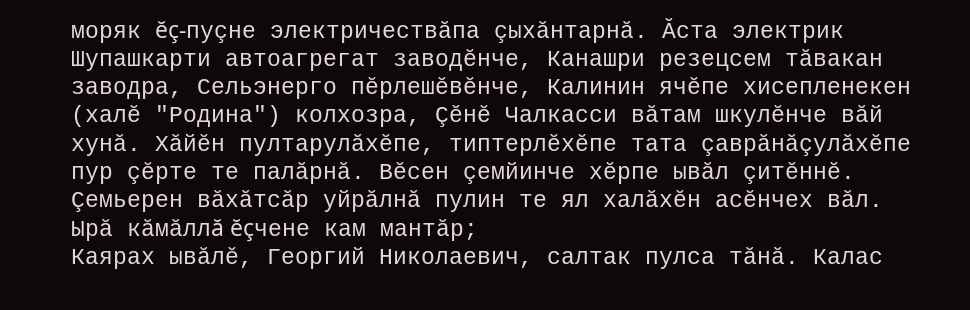моряк ĕç-пуçне электричествăпа çыхăнтарнă. Ăста электрик Шупашкарти автоагрегат заводĕнче, Канашри резецсем тăвакан заводра, Сельэнерго пĕрлешĕвĕнче, Калинин ячĕпе хисепленекен (халĕ "Родина") колхозра, Çĕнĕ Чалкасси вăтам шкулĕнче вăй хунă. Хăйĕн пултарулăхĕпе, типтерлĕхĕпе тата çаврăнăçулăхĕпе пур çĕрте те палăрнă. Вĕсен çемйинче хĕрпе ывăл çитĕннĕ. Çемьерен вăхăтсăр уйрăлнă пулин те ял халăхĕн асĕнчех вăл. Ырă кăмăллă ĕçчене кам мантăр;
Каярах ывăлĕ, Георгий Николаевич, салтак пулса тăнă. Калас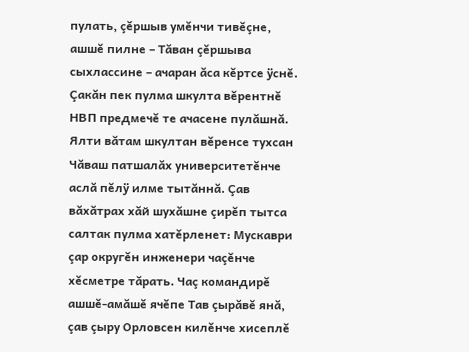пулать, çĕршыв умĕнчи тивĕçне, ашшĕ пилне – Тăван çĕршыва сыхлассине – ачаран ăса кĕртсе ÿснĕ. Çакăн пек пулма шкулта вĕрентнĕ НВП предмечĕ те ачасене пулăшнă. Ялти вăтам шкултан вĕренсе тухсан Чăваш патшалăх университетĕнче аслă пĕлÿ илме тытăннă. Çав вăхăтрах хăй шухăшне çирĕп тытса салтак пулма хатĕрленет: Мускаври çар округĕн инженери чаçĕнче хĕсметре тăрать. Чаç командирĕ ашшĕ-амăшĕ ячĕпе Тав çырăвĕ янă, çав çыру Орловсен килĕнче хисеплĕ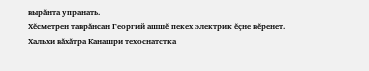вырăнта упранать.
Хĕсметрен таврăнсан Георгий ашшĕ пекех электрик ĕçне вĕренет. Хальхи вăхăтра Канашри техоснатстка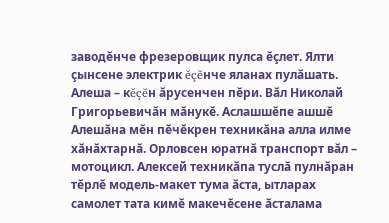заводĕнче фрезеровщик пулса ĕçлет. Ялти çынсене электрик ĕçĕнче яланах пулăшать.
Алеша – кĕçĕн ăрусенчен пĕри. Вăл Николай Григорьевичăн мăнукĕ. Аслашшĕпе ашшĕ Алешăна мĕн пĕчĕкрен техникăна алла илме хăнăхтарнă. Орловсен юратнă транспорт вăл – мотоцикл. Алексей техникăпа туслă пулнăран тĕрлĕ модель-макет тума ăста, ытларах самолет тата кимĕ макечĕсене ăсталама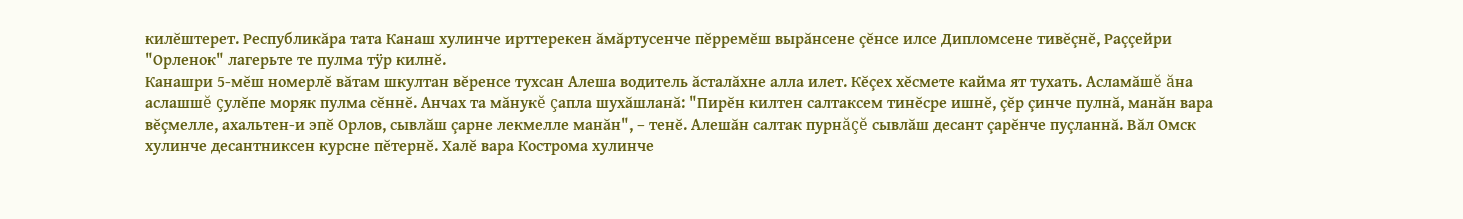килĕштерет. Республикăра тата Канаш хулинче ирттерекен ăмăртусенче пĕрремĕш вырăнсене çĕнсе илсе Дипломсене тивĕçнĕ, Раççейри "Орленок" лагерьте те пулма тÿр килнĕ.
Канашри 5-мĕш номерлĕ вăтам шкултан вĕренсе тухсан Алеша водитель ăсталăхне алла илет. Кĕçех хĕсмете кайма ят тухать. Асламăшĕ ăна аслашшĕ çулĕпе моряк пулма сĕннĕ. Анчах та мăнукĕ çапла шухăшланă: "Пирĕн килтен салтаксем тинĕсре ишнĕ, çĕр çинче пулнă, манăн вара вĕçмелле, ахальтен-и эпĕ Орлов, сывлăш çарне лекмелле манăн", – тенĕ. Алешăн салтак пурнăçĕ сывлăш десант çарĕнче пуçланнă. Вăл Омск хулинче десантниксен курсне пĕтернĕ. Халĕ вара Кострома хулинче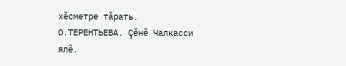хĕсметре тăрать.
О.ТЕРЕНТЬЕВА. Çĕнĕ Чалкасси ялĕ.